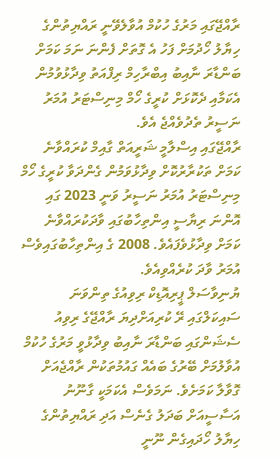ރާއްޖޭގައި މަރުގެ ހުކުމް އުވާލެވޭނީ ރައްޔިތުންގެ ހިޔާލު ހޯދުމަށް ފަހު އެ ގޮތަށް ފެންނަ ނަމަ ކަމަށް ބަންޑާރަ ނާއިބު އިބްރާހިމް ރިފްއަތު ވިދާޅުވުމުން އެކަމާއި ދެކޮޅަށް ކުރީގެ ހޯމް މިނިސްޓަރު އުމަރު ނަސީރު ތެދުވެއްޖެ އެވެ.
ރާއްޖޭގައި އިސްލާމީ ޝަރީއަތް ގާއިމް ކުރައްވާނެ ކަމަށް ތަކުރާރުކޮށް ވިދާޅުވަމުން ގެންދަވާ ކުރީގެ ހޯމް މިނިސްޓަރު އުމަރު ނަސީރު ވަނީ 2023 ގައި އޮންނަ ރިޔާސީ އިންތިހާބުގައި ވާދަކުރައްވާނެ ކަމަށް ވިދާޅުވެފައެވެ. 2008 ގެ އިންތިހާބުގައިވެސް އުމަރު ވާދަ ކުރެއްވިއެވެ.
ޔުނިވާސަލް ޕީރިއޮޑިކް ރިވިއުގެ ތިންވަނަ ސައިކަލްގައި ރޭ ކުރިއަށްދިޔަ ރާއްޖޭގެ ރިވިއު ސެޝަންގައި ބަންޑާރަ ނާއިބު ވިދާޅުވީ މަރުގެ ހުކުމް އުވާލުމަށް ބޭރުގެ ބައެއް ގައުމުތަކުން ރާއްޖެއަށް ގޮވާލާ ކަމަށެވެ. ނަމަވެސް އެކަމަކީ ގާނޫނު އަސާސީއަށް ބަދަލު ގެނެސް އަދި ރައްޔިތުންގެ ހިޔާލު ހޯދައިގެން ނޫނީ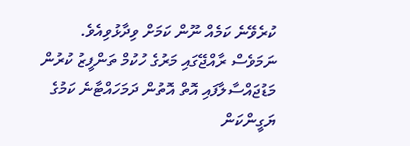ކުރެވޭނެ ކަމެއް ނޫން ކަމަށް ވިދާޅުވިއެވެ.
ނަމަވެސް ރާއްޖޭގައި މަރުގެ ހުކުމް ތަންފީޒު ކުރުން މަޑުޖައްސާލާފައި އޮތް އޮތުން ދަމަހައްޓާނެ ކަމުގެ ޔަގީންކަން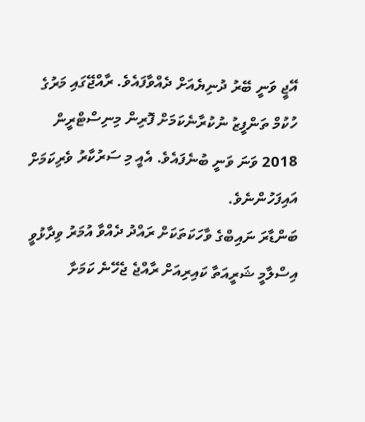އޭޖީ ވަނީ ބޭރު ދުނިޔެއަށް ދެއްވާފައެވެ. ރާއްޖޭގައި މަރުގެ ހުކުމް ތަންފީޒު ނުކުރާނެކަމަށް ފޮރިން މިނިސްޓްރީން 2018 ވަނަ ވަނީ ބުނެފައެވެ. އެއީ މި ސަރުކާރު ވެރިކަމަށް އައިފަހުންނެވެ.
ބަންޑާރަ ނައިބްގެ ވާހަކަތަކަށް ރައްދު ދެއްވާ އުމަރު ވިދާޅުވީ އިސްލާމީ ޝަރީއަތާ ކައިރިއަށް ރާއްޖެ ޖެހޭނެ ކަމަށާ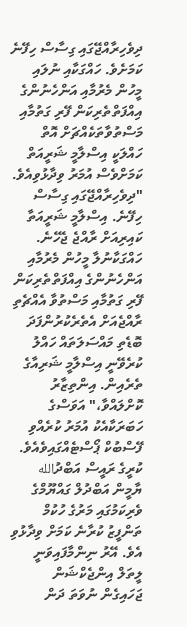ދިވެހިރާއްޖޭގައި ގިސާސް ހިފޭނެ ކަމަށެވެ. ހައްގަކާއި ނުލައި މީހުން މެރުމާއި އަންހެނުންގެ އިއްފަތްތެރިކަން ފޭރި ގަތުމާއި މަސްތުވާތަކެއްޗަށް އޮތް ހައްލަކީ އިސްލާމީ ޝަރީއަތް ކަމަށްވެސް އުމަރު ވިދާޅުވިއެވެ.
"ދިވެހިރާއްޖޭގައި ގިސާސް ހިފޭނެ. އިސްލާމީ ޝަރީއަތާ ކައިރިއަށް ރާއްޖެ ޖެހޭނެ. ހައްގަކާނުލާ މީހުން މެރުމާއި އަންހެނުންގެ އިއްފަތްތެރިކަން ފޭރި ގަތުމާއި މަސްތުވާ އެއްޗެތި ރާއްޖެއަށް އެތެރެކުރުންފަދަ ބޮޑެތި މައްސަލަތައް ހައްލު ކުރެވޭނީ އިސްލާމީ ޝަރިއާގެ ތެރެއިން. އިންތިޒާރު ކޮށްލައްވާ،" އަވަސްގެ ހަބަރަކާއެކު އުމަރު ކުރެއްވި ފޭސްބުކް ޕޯސްޓެއްގައިވެއެވެ.
ކުރީގެ ރައީސް އަބްދުالله ޔާމީން އަބްދުލް ގައްޔޫމްގެ ވެރިކަމުގައި މަރުގެ ހުކުމް ތަންފީޒު ކުރާނެ ކަމަށް ވިދާޅުވި އެވެ. އޭރު ނިންމާފައިވަނީ ލީތަލް އިންޖެކްޝަން ޖަހައިގެން ނުވަތަ ދަން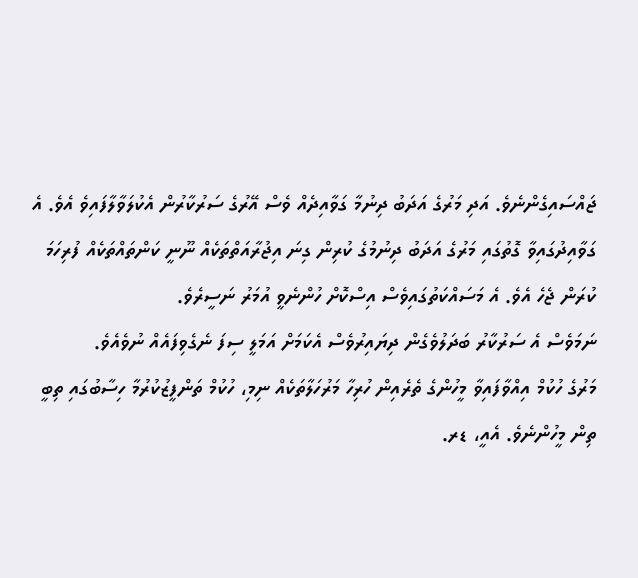ޖައްސައިގެންނެވެ. އަދި މަރުގެ އަދަބު ދިނުމާ ގަވާއިދެއް ވެސް އޭރުގެ ސަރުކާރުން އެކުލަވާލާފައިވެ އެވެ. އެ ގަވާއިދުގައިވާ ގޮތުގައި މަރުގެ އަދަބު ދިނުމުގެ ކުރިން ގިނަ އިޖުރާއަތްތަކެއް ނޫނީ ކަންތައްތަކެއް ފުރިހަމަ ކުރަން ޖެހެ އެވެ. އެ މަސައްކަތުގައިވެސް އިސްކޮށް ހުންނެވީ އުމަރު ނަސީރެވެ.
ނަމަވެސް އެ ސަރުކާރު ބަދަލުވެގެން ދިޔައިރުވެސް އެކަމަށް އަމަލީ ސިފަ ނެގެވިފައެއް ނުވެއެވެ.
މަރުގެ ހުކުމް އިއްވާފައިވާ މީހުންގެ ތެރެއިން ހުރިހާ މަރުހަލާތަކެއް ނިމި، ހުކުމް ތަންފީޒުކުރުމާ ހިސާބުގައި ތިބީ ތިން މީހުންނެވެ. އެއީ، ޑރ.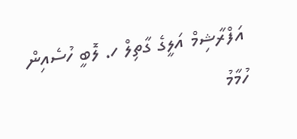އަފްރާޝިމް އަލީގެ ގާތިލް ހ. ލޮބީ ހުސެއިން ހުމާމު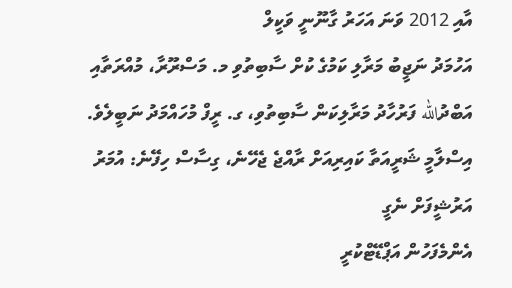އާއި 2012 ވަނަ އަހަރު ގާނޫނީ ވަކީލް
އަހުމަދު ނަޖީބު މަރާލި ކަމުގެ ކުށް ސާބިތުވި މ. މަސްރޫރާ، މުއްރަތާއި އަބްދުالله ފަރުހާދު މަރާލިކަން ސާބިތުވި، ގ. ރީފް މުހައްމަދު ނަބީލެވެ.
އިސްލާމީ ޝަރީއަތާ ކައިރިއަށް ރާއްޖެ ޖެހޭނެ، ގިސާސް ހިފޭނެ: އުމަރު
އަރުޝީފަށް ނެގީ
އެންމެފަހުން އަޕްޑޭޓްކުރީ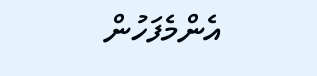އެންމެފަހުން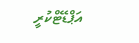އަޕްޑޭޓްކުރީ